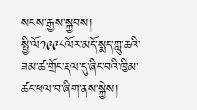སངས་རྒྱས་སྐྱབས།
སྤྱི་ལོ༡༩༩༨ལོར་མདོ་སྨད་ཀླུ་ཆའི་ཟམ་ཚ་གྲོང་རྡལ་དུ་ཞིང་བའི་ཁྱིམ་ཚང་ཕལ་བ་ཞིག་ནས་སྐྱེས།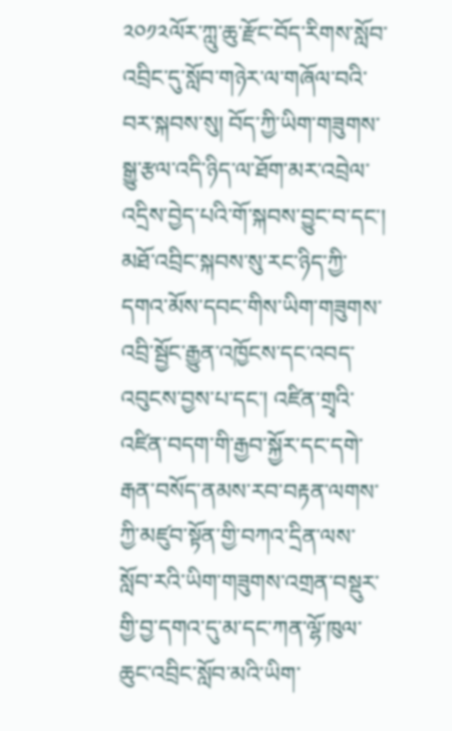༢༠༡༢ལོར་ཀླུ་ཆུ་རྫོང་བོད་རིགས་སློབ་འབྲིང་དུ་སློབ་གཉེར་ལ་གཞོལ་བའི་བར་སྐབས་སུ། བོད་ཀྱི་ཡིག་གཟུགས་སྒྱུ་རྩལ་འདི་ཉིད་ལ་ཐོག་མར་འབྲེལ་འདྲིས་བྱེད་པའི་གོ་སྐབས་བྱུང་བ་དང་། མཐོ་འབྲིང་སྐབས་སུ་རང་ཉིད་ཀྱི་དགའ་མོས་དབང་གིས་ཡིག་གཟུགས་འབྲི་སྦྱོང་རྒྱུན་འཁྱོངས་དང་འབད་འབུངས་བྱས་པ་དང་། འཛིན་གྲྭའི་འཛིན་བདག་གི་རྒྱབ་སྐྱོར་དང་དགེ་རྒན་བསོད་ནམས་རབ་བརྟན་ལགས་ཀྱི་མཛུབ་སྟོན་གྱི་བཀའ་དྲིན་ལས་སློབ་རའི་ཡིག་གཟུགས་འགྲན་བསྡུར་གྱི་བྱ་དགའ་དུ་མ་དང་ཀན་ལྷོ་ཁུལ་ཆུང་འབྲིང་སློབ་མའི་ཡིག་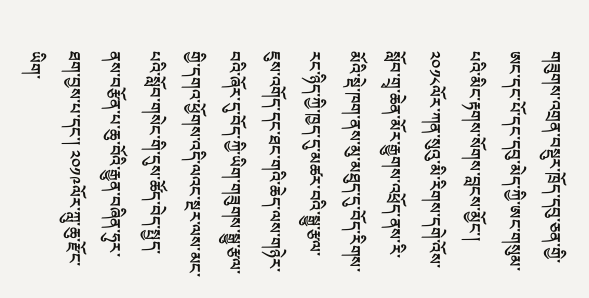གཟུགས་འགྲན་བསྡུར་ཁྲོད་དབུ་ཅན་གྱི་ཨང་དང་པོ་དང་དབུ་མེད་ཀྱི་ཨང་གསུམ་པའི་མིང་རྟགས་སོགས་བླངས་མྱོང་། ༢༠༡༨ལོར་ཀན་སུའུ་མི་རིགས་དགེ་འོས་སློབ་གྲྭ་ཆེན་མོར་རྒྱུགས་འཕྲོད་ནས་རི་མོའི་སྡེ་ཁག་ནས་མུ་མཐུད་དུ་བོད་རིགས་རང་ཉིད་ཀྱི་ཁྱད་དུ་མཚར་བའི་སྒྱུ་རྩལ་ཇུས་འགོད་དང་ཐང་གའི་ཆེད་ལས་གཉེར་བའི་ཞོར་དུ་བོད་ཀྱི་ཡིག་གཟུགས་སྒྱུ་རྩལ་གྱི་དགའ་ཕྱོགས་འདི་ལའང་སྔར་ལས་མང་པའི་སློབ་གསེང་གི་དུས་ཚོད་བེད་སྤྱད་ནས་བརྩོན་པ་ཆུ་བོའི་རྒྱུན་བཞིན་ཧུར་ཐག་བྱས་པ་དང་། ༢༠༡༩ལོར་ཀླུ་ཆུ་རྫོང་ཡིག་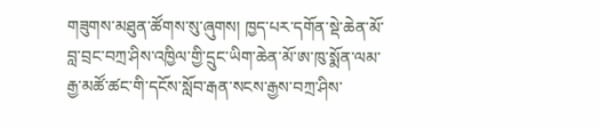གཟུགས་མཐུན་ཚོགས་སུ་ཞུགས། ཁྱད་པར་དགོན་སྡེ་ཆེན་མོ་བླ་བྲང་བཀྲ་ཤིས་འཁྱིལ་གྱི་དྲུང་ཡིག་ཆེན་མོ་ཨ་ཁུ་སྨོན་ལམ་རྒྱ་མཚོ་ཚང་གི་དངོས་སློབ་རྒན་སངས་རྒྱས་བཀྲ་ཤིས་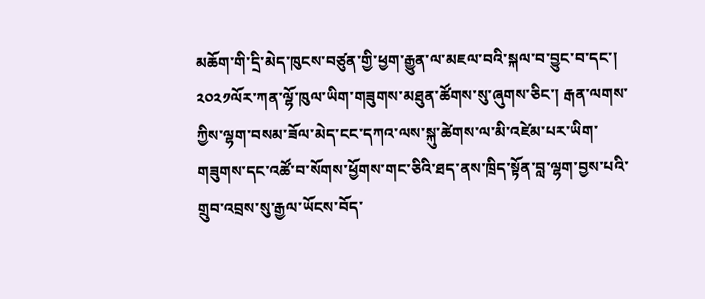མཆོག་གི་དྲི་མེད་ཁུངས་བཙུན་གྱི་ཕྱག་རྒྱུན་ལ་མཇལ་བའི་སྐལ་བ་བྱུང་བ་དང་། ༢༠༢༡ལོར་ཀན་ལྷོ་ཁུལ་ཡིག་གཟུགས་མཐུན་ཚོགས་སུ་ཞུགས་ཅིང་། རྒན་ལགས་ཀྱིས་ལྷག་བསམ་ཟོལ་མེད་ངང་དཀའ་ལས་སྐུ་ཚེགས་ལ་མི་འཛེམ་པར་ཡིག་གཟུགས་དང་འཚོ་བ་སོགས་ཕྱོགས་གང་ཅིའི་ཐད་ནས་ཁྲིད་སྟོན་བླ་ལྷག་བྱས་པའི་གྲུབ་འབྲས་སུ་རྒྱལ་ཡོངས་བོད་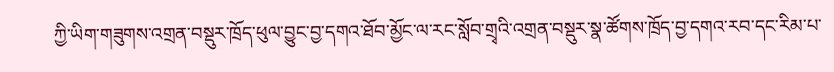ཀྱི་ཡིག་གཟུགས་འགྲན་བསྡུར་ཁྲོད་ཕུལ་བྱུང་བྱ་དགའ་ཐོབ་མྱོང་ལ་རང་སློབ་གྲྭའི་འགྲན་བསྡུར་སྣ་ཚོགས་ཁྲོད་བྱ་དགའ་རབ་དང་རིམ་པ་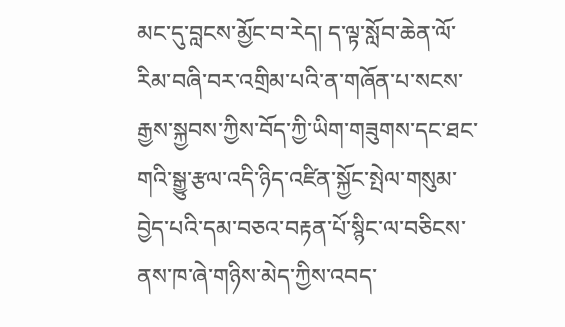མང་དུ་བླངས་མྱོང་བ་རེད། ད་ལྟ་སློབ་ཆེན་ལོ་རིམ་བཞི་བར་འགྲིམ་པའི་ན་གཞོན་པ་སངས་རྒྱས་སྐྱབས་ཀྱིས་བོད་ཀྱི་ཡིག་གཟུགས་དང་ཐང་གའི་སྒྱུ་རྩལ་འདི་ཉིད་འཛིན་སྐྱོང་སྤེལ་གསུམ་བྱེད་པའི་དམ་བཅའ་བརྟན་པོ་སྙིང་ལ་བཅིངས་ནས་ཁ་ཞེ་གཉིས་མེད་ཀྱིས་འབད་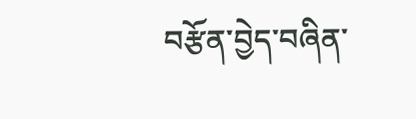བརྩོན་བྱེད་བཞིན་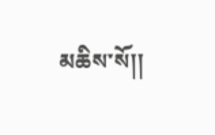མཆིས་སོ།།